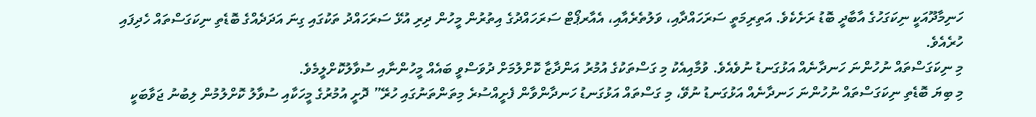ހަނިމާދޫއަކީ ނިކަގަހުގެ އާބާދީ ބޮޑު ރަށެކެވެ. އަތިރިމަތީ ސަރަހައްދާއި، ވަލުތެރެއާއި، އެއާރޕޯޓް ސަރަހައްދުގެ އިތުރުން މީހުން ދިރި އުޅޭ ސަރަހައްދު ތަކުގައި ގިނަ އަދަދެއްގެ ބޮޑެތި ނިކަގަސްތައް ހެދިފައި ހުރެއެވެ.
މި ނިކަގަސްތައް ނުހުންނަ ހަނދާނެއް އަޅުގަނޑު ނުވެއެވެ. ވުމާއިއެކު މި ގަސްތަކުގެ އުމުރު އަންދާޒާ ކޮށްލުމަށް ދުވަސްވީ ބައެއް މީހުންނާއި ސުވާލުކޮށްލީމެވެ.
މި ބިޔަ ބޮޑެތި ނިކަގަސްތައް ނުހުންނަ ހަނދާނެއް އަޅުގަނޑު ނުވޭ، މި ގަސްތައް އަޅުގަނޑު ހަނދާންވާން ފެށީއްސުރެ މިތަންތަނުގައި ހުރޭ” ދޮށީ އުމުރުގެ މީހަކާއި ސުވާލު ކޮށްލުމުން ލިބުނު ޖަވާބަކީ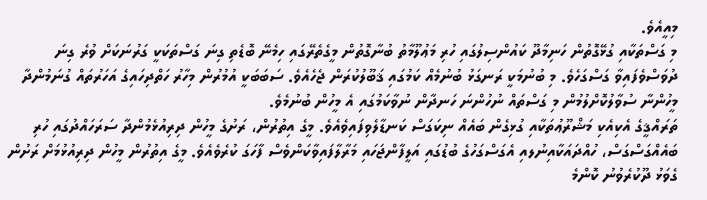މިއީއެވެ.
މި ގަސްތަކާއި ގުޅޭގޮތުން ހަނިމާދޫ ކައުންސިލުގައި ހުރި މަޢުލޫމާތު ބުނާގޮތުން މީގެތެރޭގައި ހިމެނޭ ބޮޑެތި ގިނަ ގަސްތަކަކީ ގަރުނަކަށް ވުރެ ގިނަ ދުވަސްވެފައިވާ ގަސްގަހެވެ. މި ބުނުމަކީ ރަނގަޅު ބުނުމެއް ކަމުގައި ޤަބޫލުކުރަން ޖެހެއެވެ. ސަބަބަކީ އުމުރުން މިހާރު ހަތްދިހައިގެ އަހަރުތައް ގުނަމުންދާ މީހުންނާ ސުވާލުކޮށްލުމުން މި ގަސްތައް ނުހުންނަ ހަނދާން ނުވާކަމުގައި އެ މީހުން ބުނުމެވެ.
ތަރައްޤީގެ އެކިއެކި މަޝްރޫޢުތަކާއި ގުޅިގެން ބައެއް ނިކަގަސް ކަނޑާލެވިފައިވެއެވެ. މީގެ އިތުރުން، ރަށުގެ މީހުން ދިރިއުޅެމުންދާ ސަރަހައްދުގައި ހުރި ބައެއްގަސްގަސް، ހުއްދައަކާއިނުލއި އެގަސްގަހުގެ ބުޑުގައި އަލީފާންޖަހައި މަރާލާފައިވާކަންވެސް ފާހަގަ ކުރެވެއެވެ. މީގެ އިތުރުން މީހުން ދިރިއުޅުމަށް ރަށުން ގެވަޅު ދޫކުރެވުނު ކޮންމެ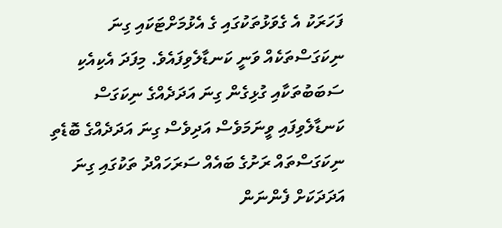ފަހަރަކު އެ ގެވަޅުތަކުގައި ގެ އެޅުމަށްޓަކައި ގިނަ ނިކަގަސްތަކެއް ވަނީ ކަނޑާލެވިފައެވެ. މިފަދަ އެކިއެކި ސަބަބުތަކާއި ގުޅިގެން ގިނަ އަދަދެއްގެ ނިކަގަސް ކަނޑާލެވިފައި ވީނަމަވެސް އަދިވެސް ގިނަ އަދަދެއްގެ ބޮޑެތި ނިކަގަސްތައް ރަށުގެ ބައެއް ސަރަހައްދު ތަކުގައި ގިނަ އަދަދަކަށް ފެންނަން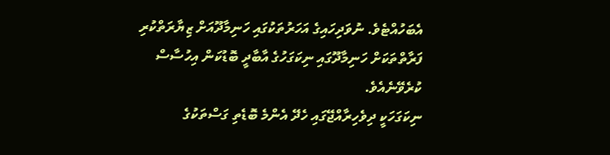އެބަހުއްޓެވެ. ނުވަދިހައިގެ އަހަރުތަކުގައި ހަނިމާދޫއަށް ޒިޔާރަތްކުރި ފަރާތްތަކަށް ހަނިމާދޫގައި ނިކަގަހުގެ އާބާދީ ބޮޑުކަން އިހުސާސް ކުރެވޭނެއެވެ.
ނިކަގަހަކީ ދިވެހިރާއްޖޭގައި ހެދޭ އެންމެ ބޮޑެތި ގަސްތަކުގެ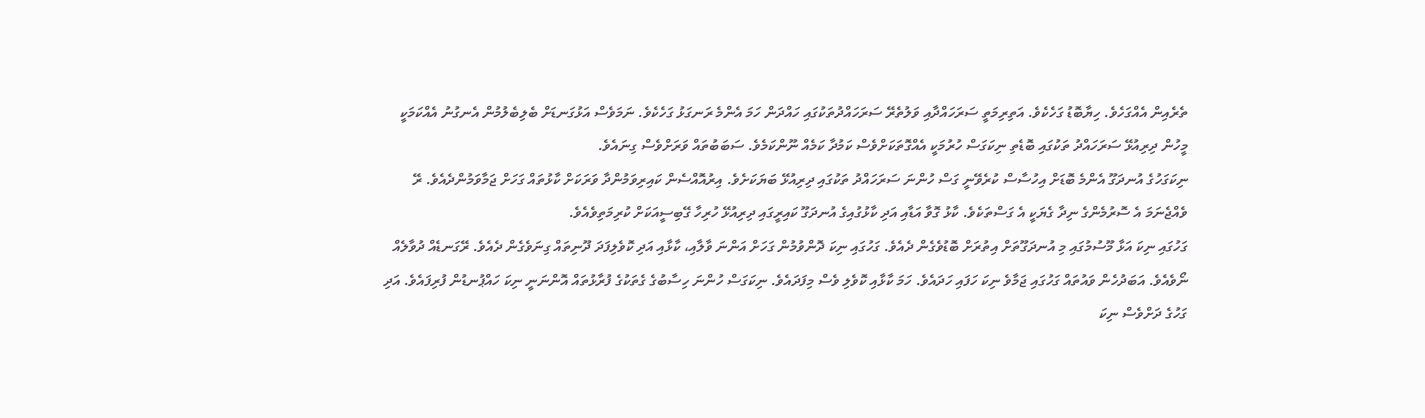ތެރެއިން އެއްގަހެވެ. ހިޔާބޮޑު ގަހެކެވެ. އަތިރިމަތީ ސަރަހައްދާއި ވަލުތެރޭ ސަރަހައްދުތަކުގައި ހައްދަން ހަމަ އެންމެ ރަނގަޅު ގަހެކެވެ. ނަމަވެސް އަޅުގަނޑަށް ބެލިބެލުމުން އެނގުނު އެއްކަމަކީ މީހުން ދިރިއުޅޭ ސަރަހައްދު ތަކުގައި ބޮޑެތި ނިކަގަސް ހުރުމަކީ އެއްގޮތަކަށްވެސް ކަމުދާ ކަމެއް ނޫންކަމެވެ. ސަބަބުތައް ވަރަށްވެސް ގިނައެވެ.
ނިކަގަހުގެ އުނދަގޫ އެންމެ ބޮޑަށް އިހުސާސް ކުރެވޭނީ ގަސް ހުންނަ ސަރަހައްދު ތަކުގައި ދިރިއުޅޭ ބަޔަކަށެވެ. އިރުއޮއްސެން ކައިރިވަމުންދާ ވަރަކަށް ކާޅުތައް ގަހަށް ޖަމާވަމުންދެއެވެ. ރޭ ވެއްޖެނަމަ އެ ސޮރުމެންގެ ނިދާ ގެޔަކީ އެ ގަސްތަކެވެ. ކާޅު ގޮވާ އަޑާއި އަދި ކާޅުގުއިގެ އުނދަގޫ ކައިރީގައި ދިރިއުޅޭ ހުރިހާ ގޭބިސީއަކަށް ކުރިމަތިވެއެވެ.
ގަހުގައި ނިކަ އަޅާ މޫސުމުގައި މި އުނދަގޫތަށް އިތުރަށް ބޮޑުވެގެން ދެއެވެ. ގަހުގައި ނިކަ ދޮންވުމުން ގަހަށް އަންނަ ވާލާއި، ކާޅާއި އަދި ކޮވެލިފަދަ ދޫނިތައް ގިނަވެގެން ދެއެވެ. ރޭގަނޑެއް ދުވާލެއް ނޯވެއެވެ. އަބަދުހެން ވައުތައް ގަހުގައި ޖަމާވެ ނިކަ ހަފައި ހަދައެވެ. ހަމަ ކާޅާއި ކޮވެލި ވެސް މިފަދައެވެ. ނިކަގަސް ހުންނަ ހިސާބުގެ ގެތަކުގެ ފުރާޅުތައް އޮންނަނީ ނިކަ ހައްޕުނޑުން ފުރިފައެވެ. އަދި ގަހުގެ ދަށްވެސް ނިކަ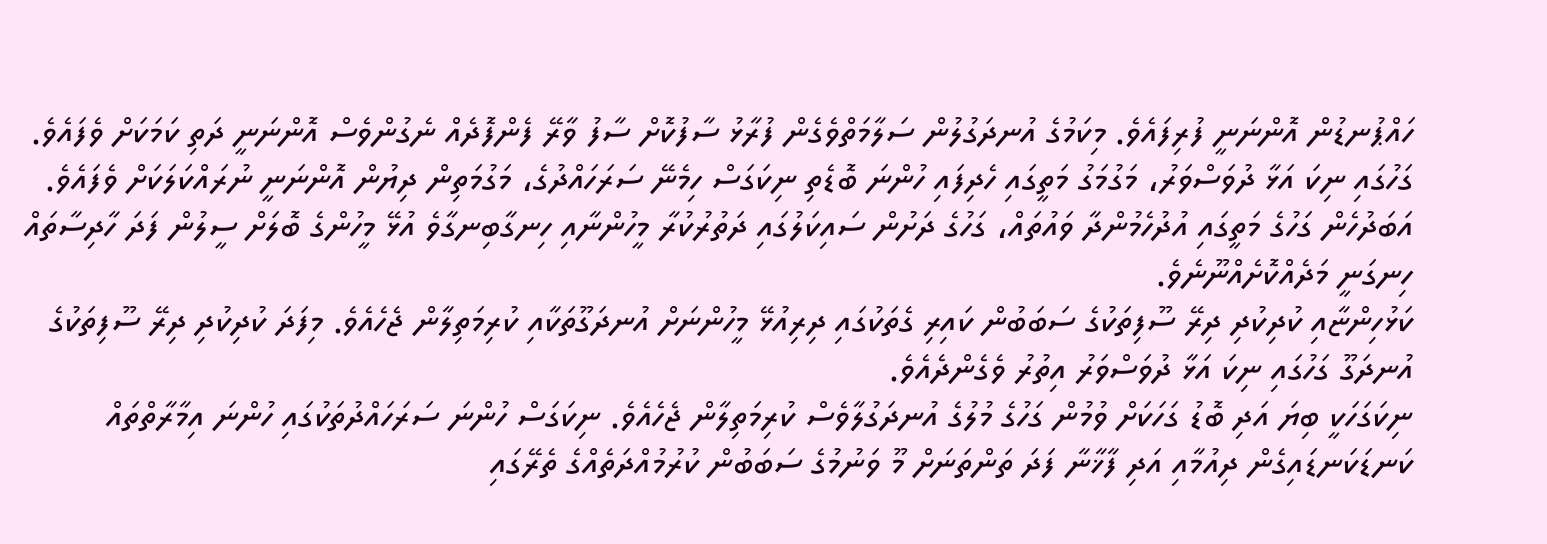ހައްޕުނޑުން އޮންނަނީ ފުރިފައެވެ. މިކަމުގެ އުނދަގުލުން ސަލާމަތްވެގެން ފުރާޅު ސާފުކޮށް ސާފު ވާރޭ ފެންފޮދެއް ނެގުންވެސް އޮންނަނީ ދަތި ކަމަކަށް ވެފައެވެ.
ގަހުގައި ނިކަ އަޅާ ދުވަސްވަރު، މަގުމަގު މަތީގައި ހެދިފައި ހުންނަ ބޮޑެތި ނިކަގަސް ހިމެނޭ ސަރަހައްދުގެ، މަގުމަތިން ދިޔުން އޮންނަނީ ނުރައްކަލަކަށް ވެފައެވެ. އަބަދުހެން ގަހުގެ މަތީގައި އުދުހެމުންދާ ވައުތައް، ގަހުގެ ދަށުން ސައިކަލުގައި ދަތުރުކުރާ މީހުންނާއި ހިނގާބިނގާވެ އުޅޭ މީހުންގެ ބޮލަށް ސީލުން ފަދަ ހާދިސާތައް ހިނގަނީ މަދެއްކޮށެއްނޫނެވެ.
ކަޅުހިންޏާއި ކުދިކުދި ދިރޭ ސޫފިތަކުގެ ސަބަބުން ކައިރި ގެތަކުގައި ދިރިއުޅޭ މީހުންނަށް އުނދަގޫތަކާއި ކުރިމަތިލާން ޖެހެއެވެ. މިފަދަ ކުދިކުދި ދިރޭ ސޫފިތަކުގެ އުނދަގޫ ގަހުގައި ނިކަ އަޅާ ދުވަސްވަރު އިތުރު ވެގެންދެއެވެ.
ނިކަގަހަކީ ބިޔަ އަދި ބޮޑު ގަހަކަށް ވުމުން ގަހުގެ މުލުގެ އުނދަގުލާވެސް ކުރިމަތިލާން ޖެހެއެވެ. ނިކަގަސް ހުންނަ ސަރަހައްދުތަކުގައި ހުންނަ އިމާރާތްތައް ކަނޑަކަނޑައިގެން ދިއުމާއި އަދި ފާޚާނާ ފަދަ ތަންތަނަށް މޫ ވަނުމުގެ ސަބަބުން ކުރުމުއްދަތެއްގެ ތެރޭގައި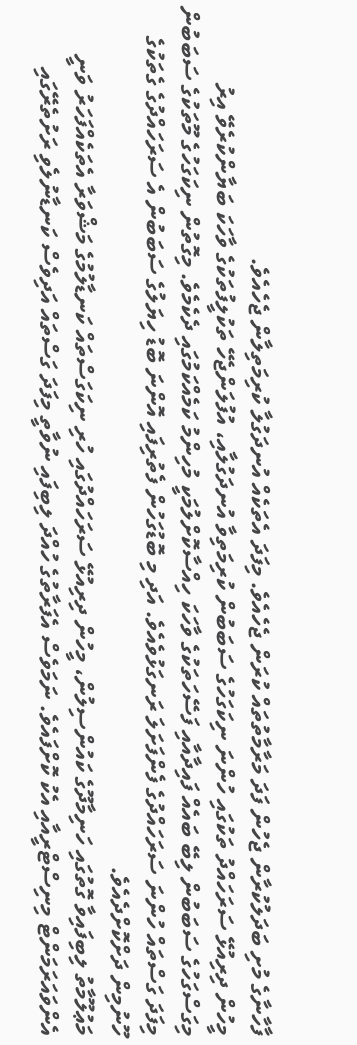ފާހާނާގެ މުށި ބަދަލުކުރާން ޖެހުން ފަދަ މަރާމާތުތައް ކުރަން ޖެހެއެވެ. މިފަދަ އެތަކެއް އުނދަގުލާ ކުރިމަތިލާން ޖެހެއެވެ.
މީހުން ދިރިއުޅޭ ސަރަހައްދު ތަކުގައި ހުންނަ ނިކަގަހުގެ ސަބަބުން ކުރިމަތިވާ އުނދަގުލާއި، އުފުލަންޖެހޭ ތަކުލީފުތަކުގެ ވާހަކަ ބަޔާންކުރެވޭ އިރު މިގަސްގަހުގެ ސަބަބުން ލިބޭ ބައެއް ފައިދާއާއި ފަސޭހަތަކުގެ ވާހަކަ ހިއްސާކޮށްލުމަކީ މުހިންމު ކަމެއްކަމުގައި ދެކެމެވެ. މިގޮތުން ނިކަގަހުގެ މޫތަކުގެ ސަބަބުން މިފަދަ ގަސްތައް ހުންނަ ސަރަހައްދުގެ ފެންފަށަލަ ރަނގަޅުވެއެވެ. އަދި މި ބޮޑުގަހުން ފެތުރިފައި އޮންނަ ބޮޑު ހިޔަލުގެ ސަބަބުން އެ ސަރަހައްދުގެ ގެތަކުގެ ހޫނުމިން ދަށްކޮށްދެއެވެ.
މަޢުލޫމާތު ލިބިފައިވާ ގޮތުގައި ހަނިމާދޫގެ ކައުންސިލުން، މީހުން ދިރިއުޅޭ ސަރަހައްދުގައި ހުރި ނިކަގަސްތައް ކަނޑާލުމުގެ މަޝްވަރާ އެތަކެއްފަހަރު ވަނީ އެންވައަރަމަންޓް މިނިސްޓްރީއާއި އެކު ކޮށްފައެވެ. ނަމަވެސް އެފަރާތުގެ ހުއްދަ ލިބިފައި ނުވާތީ މިފަދަ ގަސްތައް އަދިވެސް ކަނޑާނުލެވި ރަށުތެރޭގައި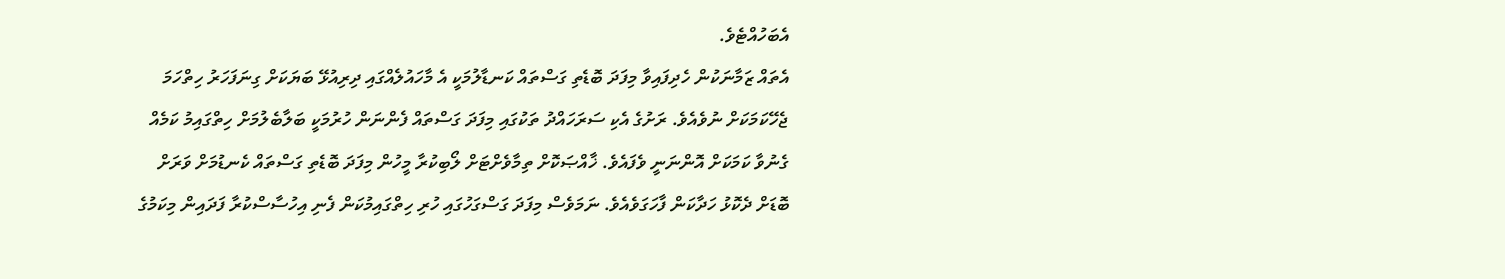އެބަހުއްޓެވެ.
އެތައް ޒަމާނަކުން ހެދިފައިވާ މިފަދަ ބޮޑެތި ގަސްތައް ކަނޑާލުމަކީ އެ މާހައުލެއްގައި ދިރިއުޅޭ ބަޔަކަށް ގިނަފަހަރު ހިތްހަމަ ޖެހޭކަމަކަށް ނުވެއެވެ. ރަށުގެ އެކި ސަރަހައްދު ތަކުގައި މިފަދަ ގަސްތައް ފެންނަން ހުރުމަކީ ބަލާބެލުމަށް ހިތްގައިމު ކަމެއް ގެނުވާ ކަމަކަށް އޮންނަނީ ވެފައެވެ. ޚާއްޞަކޮށް ތިމާވެށްޓަށް ލޯބިކުރާ މީހުން މިފަދަ ބޮޑެތި ގަސްތައް ކެނޑުމަށް ވަރަށް ބޮޑަށް ދެކޮޅު ހަދާކަން ފާހަގަވެއެވެ. ނަމަވެސް މިފަދަ ގަސްގަހުގައި ހުރި ހިތްގައިމުކަން ފެނި އިހުސާސްކުރާ ފަދައިން މިކަމުގެ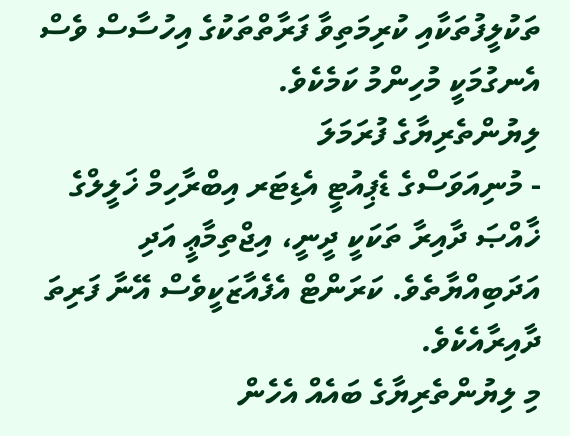ތަކުލީފުތަކާއި ކުރިމަތިވާ ފަރާތްތަކުގެ އިހުސާސް ވެސް އެނގުމަކީ މުހިންމު ކަމެކެވެ.
ލިޔުންތެރިޔާގެ ފުރަމަލަ
- މުނިއަވަސްގެ ޑެޕިއުޓީ އެޑިޓަރ އިބްރާހިމް ޚަލީލްގެ ޚާއްޞަ ދާއިރާ ތަކަކީ ދީނީ، އިޖްތިމާޢީ އަދި އަދަބިއްޔާތެވެ. ކަރަންޓް އެފެއާޒަކީވެސް އޭނާ ފަރިތަ ދާއިރާއެކެވެ.
މި ލިޔުންތެރިޔާގެ ބައެއް އެހެން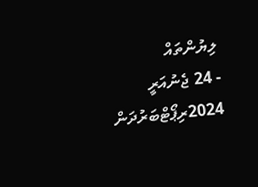ލިޔުންތައް
- 24 ޖެނުއަރީ 2024ރިޕޯޓްބަރުދަން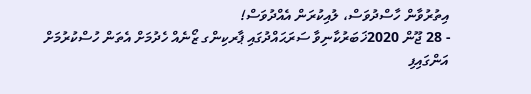އިތުރުވާން ހާސްދުވަސް، ލުއިކުރަން އެއްދުވަސް!
- 28 ޖޫން 2020ޚަބަރުކާނިވާ ސަރަޙައްދުގައި ޕާރކިންގ ޒޯނެއް ހެދުމަށް އެތަން ހުސްކުރުމަށް އަންގައިފި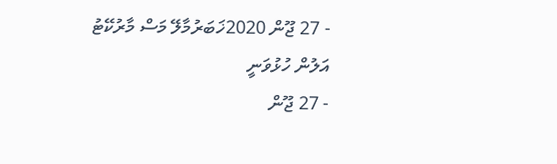- 27 ޖޫން 2020ޚަބަރުމާލޭ މަސް މާރުކޭޓު އަލުން ހުޅުވަނީ
- 27 ޖޫން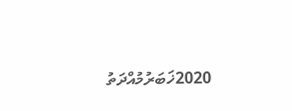2020ޚަބަރުމުއްދަތު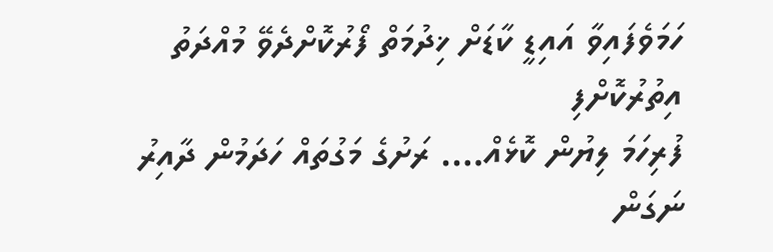ހަމަވެފައިވާ އައިޑީ ކާޑަށް ޚިދުމަތް ފޯރުކޮށްދެވޭ މުއްދަތު އިތުރުކޮށްފި
ފުރިހަމަ ލިޔުން ކޮޅެއް…. ރަށުގެ މަގުތައް ހަދަމުން ދާއިރު ނަގަން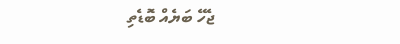ޖެހޭ ބަޔެއް ބޮޑެތި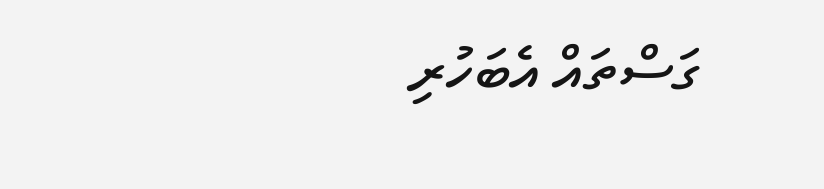ގަސްތައް އެބަހުރި